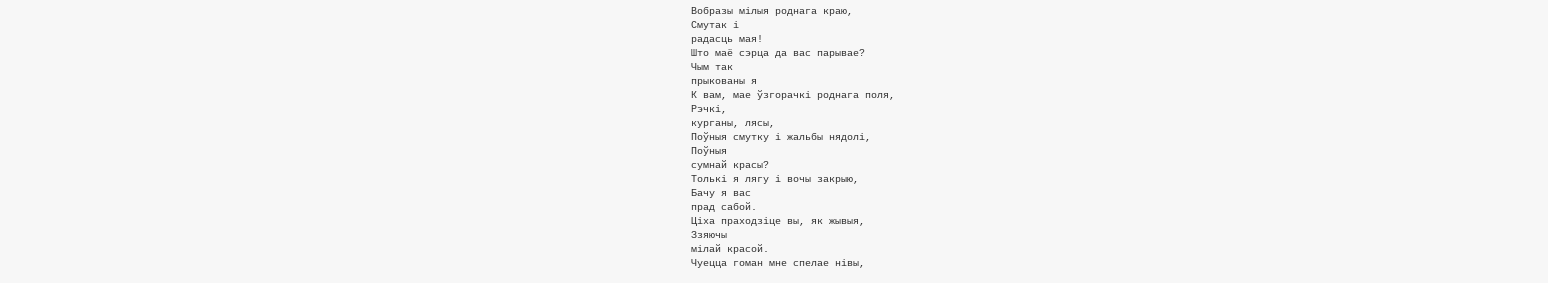Вобразы мілыя роднага краю,
Смутак і
радасць мая!
Што маё сэрца да вас парывае?
Чым так
прыкованы я
К вам, мае ўзгорачкі роднага поля,
Рэчкі,
курганы, лясы,
Поўныя смутку і жальбы нядолі,
Поўныя
сумнай красы?
Толькі я лягу і вочы закрыю,
Бачу я вас
прад сабой.
Ціха праходзіце вы, як жывыя,
Ззяючы
мілай красой.
Чуецца гоман мне спелае нівы,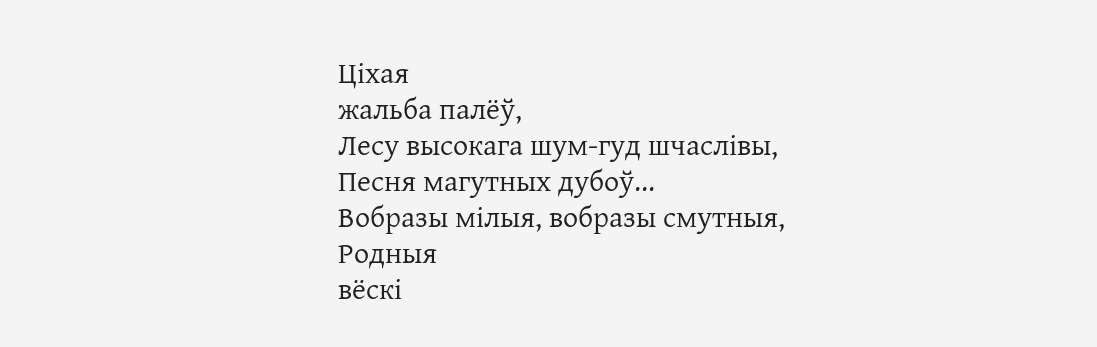Ціхая
жальба палёў,
Лесу высокага шум-гуд шчаслівы,
Песня магутных дубоў...
Вобразы мілыя, вобразы смутныя,
Родныя
вёскі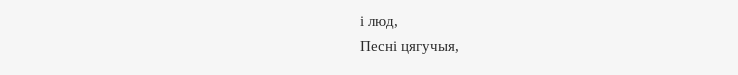і люд,
Песні цягучыя,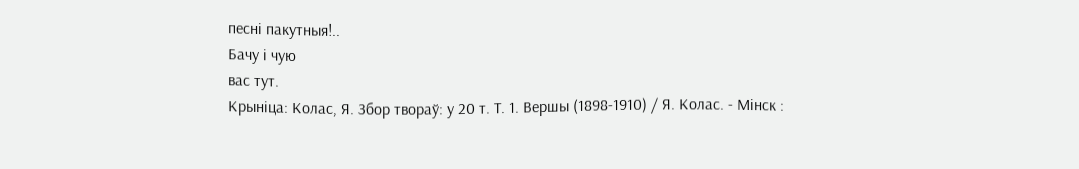песні пакутныя!..
Бачу і чую
вас тут.
Крыніца: Колас, Я. Збор твораў: у 20 т. Т. 1. Вершы (1898-1910) / Я. Колас. - Мінск :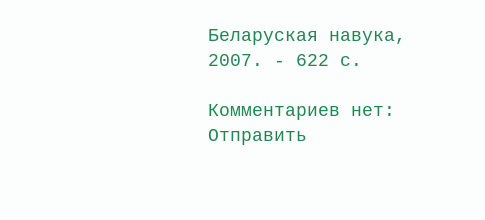Беларуская навука, 2007. - 622 с.

Комментариев нет:
Отправить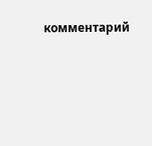комментарий